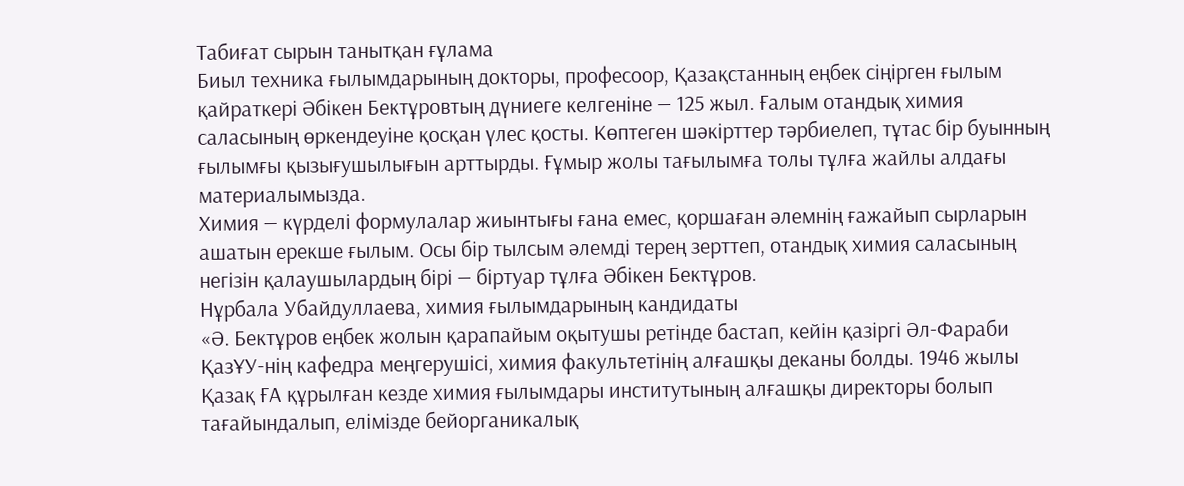Табиғат сырын танытқан ғұлама
Биыл техника ғылымдарының докторы, професоор, Қазақстанның еңбек сіңірген ғылым қайраткері Әбікен Бектұровтың дүниеге келгеніне — 125 жыл. Ғалым отандық химия саласының өркендеуіне қосқан үлес қосты. Көптеген шәкірттер тәрбиелеп, тұтас бір буынның ғылымғы қызығушылығын арттырды. Ғұмыр жолы тағылымға толы тұлға жайлы алдағы материалымызда.
Химия — күрделі формулалар жиынтығы ғана емес, қоршаған әлемнің ғажайып сырларын ашатын ерекше ғылым. Осы бір тылсым әлемді терең зерттеп, отандық химия саласының негізін қалаушылардың бірі — біртуар тұлға Әбікен Бектұров.
Нұрбала Убайдуллаева, химия ғылымдарының кандидаты
«Ә. Бектұров еңбек жолын қарапайым оқытушы ретінде бастап, кейін қазіргі Әл-Фараби ҚазҰУ-нің кафедра меңгерушісі, химия факультетінің алғашқы деканы болды. 1946 жылы Қазақ ҒА құрылған кезде химия ғылымдары институтының алғашқы директоры болып тағайындалып, елімізде бейорганикалық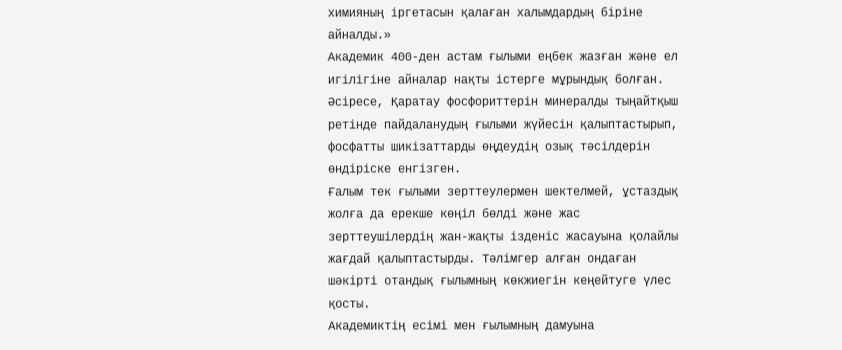химияның іргетасын қалаған халымдардың біріне айналды.»
Академик 400-ден астам ғылыми еңбек жазған және ел игілігіне айналар нақты істерге мұрындық болған. Әсіресе, Қаратау фосфориттерін минералды тыңайтқыш ретінде пайдаланудың ғылыми жүйесін қалыптастырып, фосфатты шикізаттарды өңдеудің озық тәсілдерін өндіріске енгізген.
Ғалым тек ғылыми зерттеулермен шектелмей, ұстаздық жолға да ерекше көңіл бөлді және жас зерттеушілердің жан-жақты ізденіс жасауына қолайлы жағдай қалыптастырды. Тәлімгер алған ондаған шәкірті отандық ғылымның көкжиегін кеңейтуге үлес қосты.
Академиктің есімі мен ғылымның дамуына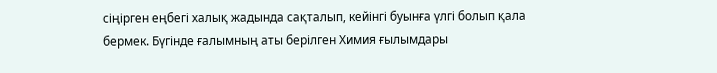сіңірген еңбегі халық жадында сақталып, кейінгі буынға үлгі болып қала бермек. Бүгінде ғалымның аты берілген Химия ғылымдары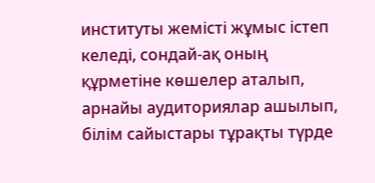институты жемісті жұмыс істеп келеді, сондай-ақ оның құрметіне көшелер аталып, арнайы аудиториялар ашылып, білім сайыстары тұрақты түрде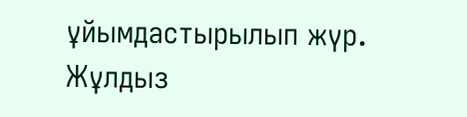ұйымдастырылып жүр.
Жұлдыз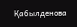Қабылденова